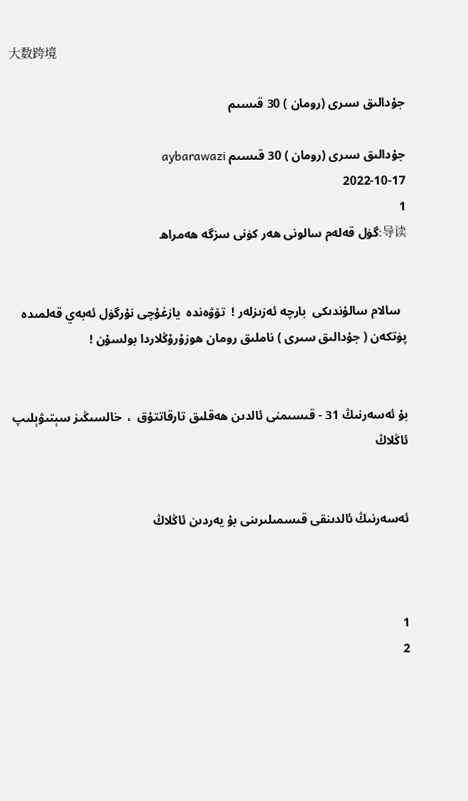大数跨境

جۇدالىق سىرى (رومان ) 30 قىسىم

جۇدالىق سىرى (رومان ) 30 قىسىم aybarawazi
2022-10-17
1
导读:گۈل قەلەم سالونى ھەر كۈنى سزگە ھەمراھ


  سالام سالۇندىكى  بارچە ئەزىزلەر !  تۆۋەندە  يازغۇچى نۇرگۈل ئەبەي قەلمىدە  پۈتكەن ( جۇدالىق سىرى ) ناملىق رومان ھوزۇرۇڭلاردا بولسۇن !


بۇ ئەسەرنىڭ 31 - قىسىمنى ئالدىن ھەقلىق تارقاتتۇق  ،  خالسىڭىز سېتىۋېلىپ ئاڭلاڭ


ئەسەرنىڭ ئالدىنقى قىسمىلىرىنى بۇ يەردىن ئاڭلاڭ



1
2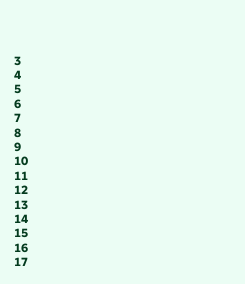3
4
5
6
7
8
9
10
11
12
13
14
15
16
17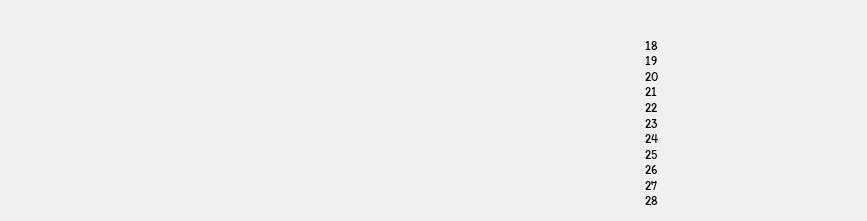18
19
20
21
22
23
24
25
26
27
28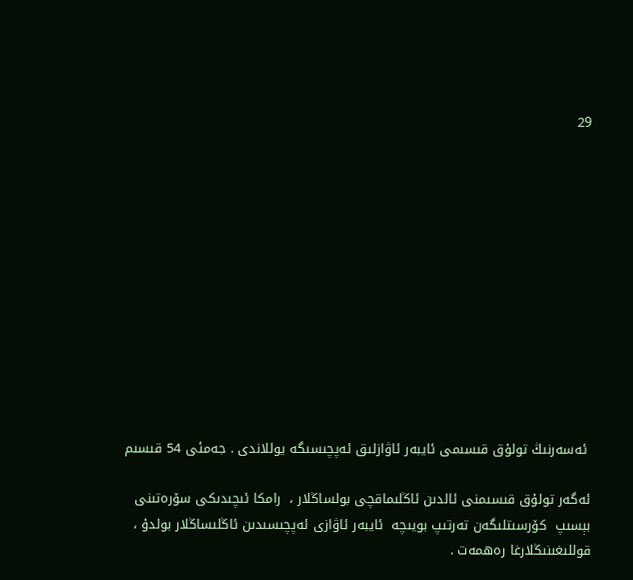29












 ئەسەرنىڭ تولۇق قىسىمى ئايبەر ئاۋازلىق ئەپچىسىگە يوللاندى . جەمئى 54 قىسىم

ئەگەر تولۇق قىسىمنى ئالدىن ئاڭلىماقچى بولساڭلار ،  رامكا ئىچىدىكى سۆرەتىنى بېسىپ  كۆرسىتلىگەن تەرتىپ بويىچە  ئايبەر ئاۋازى ئەپچىسىدىن ئاڭلىساڭلار بولدۇ ، قوللىغىنىڭلارغا رەھمەت .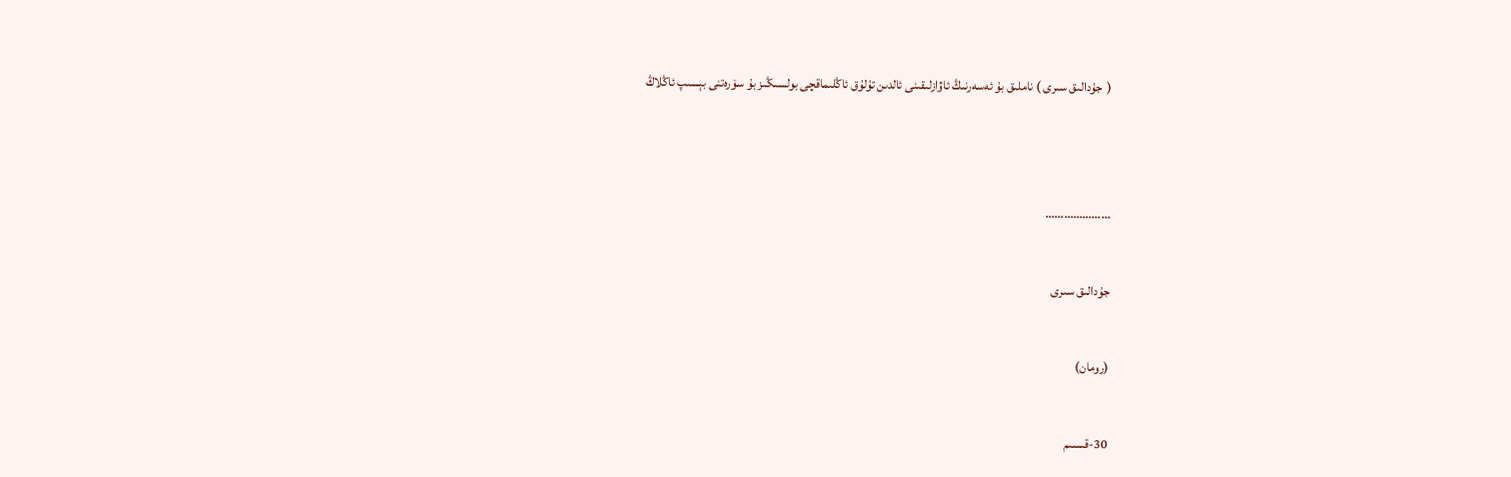(  جۇدالىق سىرى ) ناملىق بۇ ئەسەرنىڭ ئاۋازلىقىنى ئالدىن تۇلۇق ئاڭلىماقچى بولسىڭىز بۇ سۆرەتنى بېسىپ ئاڭلاڭ




…………………


جۇدالىق سىرى


(رومان)


30-قىسىم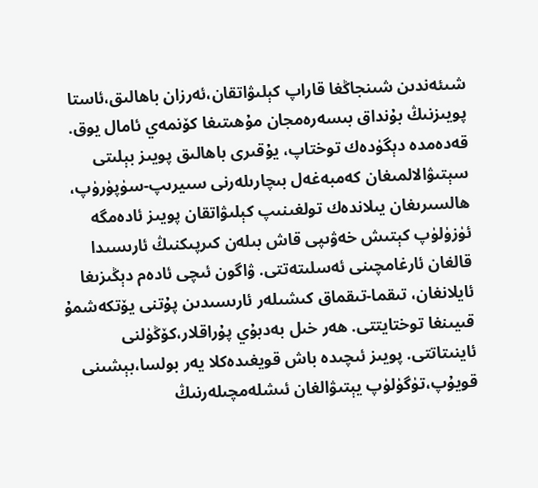شىئەندىن شىنجاڭغا قاراپ كېلىۋاتقان،ئەرزان باھالىق،ئاستا پويىزنىڭ بۇنداق بىسەرەمجان مۇھىتىغا كۆنمەي ئامال يوق. قەدەمدە دېگۈدەك توختاپ، يۇقىرى باھالىق پويىز بېلىتى سېتىۋالالمىغان كەمبەغەل بىچارىلەرنى سىيرىپ-سۈپۈرۈپ، ھالسىرىغان يىلاندەك تولغىنىپ كېلىۋاتقان پويىز ئادەمگە ئۈزۈلۈپ كېتىش خەۋىپى قاش بىلەن كىرپىكنىڭ ئارىسىدا قالغان ئارغامچىنى ئەسلىتەتتى. ۋاگون ئىچى ئادەم دېڭىزىغا ئايلانغان، تىقما-تىقماق كىشىلەر ئارىسىدىن پۇتنى يۆتكەشمۇ قىيىنغا توختايتتى. ھەر خىل بەدبۇي پۇراقلار،كۆڭۈلنى ئاينىتاتتى. پويىز ئىچىدە باش قويغىدەكلا يەر بولسا،بېشىنى قويۇپ،تۈگۈلۈپ يېتىۋالغان ئىشلەمچىلەرنىڭ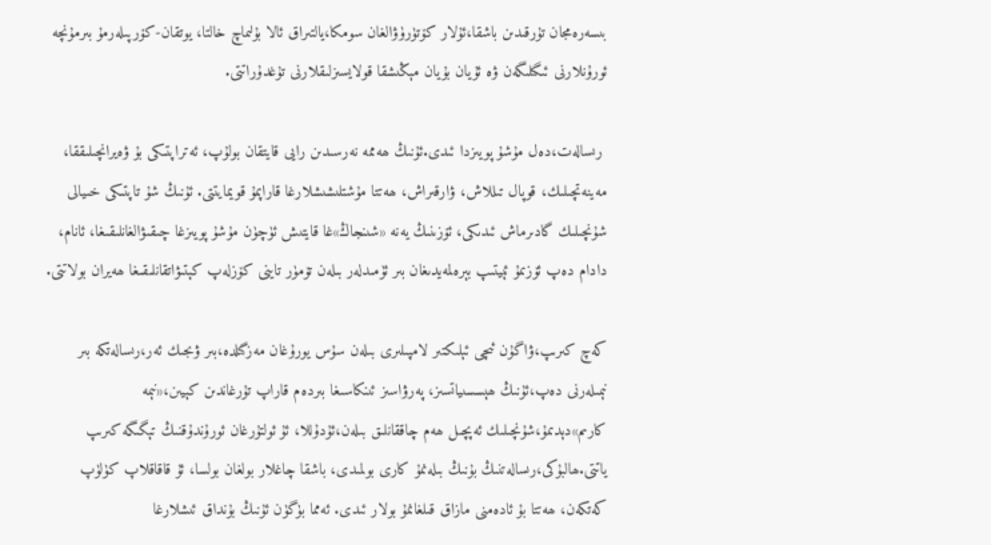بىسەرەمجان تۇرقىدىن باشقا،ئۇلار كۆتۈرۈۋالغان سومكا،يالتىراق ئالا بۇلىماچ خالتا، يوتقان-كۆرپىلەرمۇ بىرمۇنچە ئورۇنلارنى ئىگىلىگەن ۋە ئۇيان بۇيان مېڭىشقا قولايسىزلىقلارنى تۇغدۇراتتى.

 رىسالەت،دەل مۇشۇ پويىزدا ئىدى.ئۇنىڭ ھەممە نەرسىدىن رايى قايتقان بولۇپ، ئەتراپتىكى بۇ ۋەيرانچىلىققا، مەينەتچىلىك، قوپال تىللاش، ۋارقىراش، ھەتتا مۇشتلىشىشلارغا قاراپمۇ قويمايتتى. ئۇنىڭ شۇ تاپتىكى خىيالى شۇنچىلىك گادىرماش ئىدىكى، ئۆزىنىڭ يەنە «شىنجاڭ»غا قايتىش ئۈچۈن مۇشۇ پويىزغا چىقىۋالغانلىقىغا، ئانام، دادام دەپ ئۆزىمۇ ئېيتىپ بېرەلمەيدىغان بىر ئۈمىدلەر بىلەن تۆمۈر تاينى كۆزلەپ كېتىۋاتقانلىقىغا ھەيران بولاتتى.

كەچ كىرىپ،ۋاگۇن ئىچى ئېلىكتىر لامپىلىرى بىلەن سۇس يورۇغان مەزگىلدە،بىر ۋىجىك ئەر،رىسالەتكە بىر نېمىلەرنى دەپ،ئۇنىڭ ھېسسىياتسىز، پەرۋاسىز ئىنكاسىغا بىردەم قاراپ تۇرغاندىن كېيىن،«نېمە كارىم»دېدىمۇ،شۇنچىلىك ئەپچىل ھەم چاققانلىق بىلەن،ئۇدۇللا، ئۇ ئولتۇرغان ئورۇندۇقنىڭ تېگىگە كىرىپ ياتتى.ھالبۇكى،رىسالەتنىڭ بۇنىڭ بىلەنمۇ كارى بولمىدى، باشقا چاغلار بولغان بولسا، ئۇ قاقاقلاپ كۈلۈپ كەتكەن، ھەتتا بۇ ئادەمنى مازاق قىلغانمۇ بولار ئىدى. ئەمما بۈگۈن ئۇنىڭ بۇنداق ئىشلارغا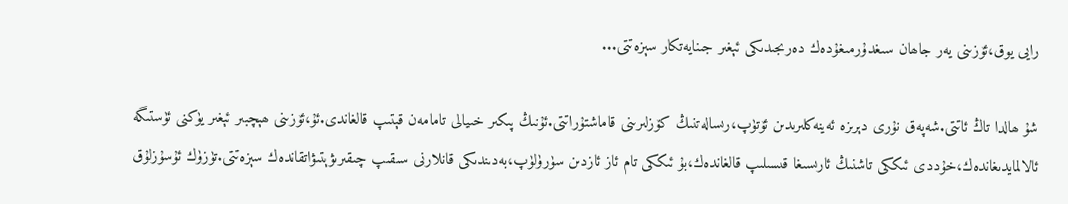رايى يوق،ئۆزىنى يەر جاھان سىغدۇرمىغۇدەك دەرىجىدىكى ئېغىر جىنايەتكار سېزەتتى...

شۇ ھالدا تاڭ ئاتتى.شەپەق نۇرى دېرىزە ئەينەكلىرىدىن ئۆتۈپ،رىسالەتنىڭ كۆزلىرىنى قاماشتۇراتتى.ئۇنىڭ پىكىر خىيالى تامامەن قېتىپ قالغاندى.ئۇ،ئۆزىنى ھېچبىر ئېغىر يۈكنى ئۈستىگە ئالالمايدىغاندەك،خۇددى ئىككى تاشنىڭ ئارىسىغا قىسىلىپ قالغاندەك،بۇ ئىككى تام ئاز ئازدىن سۈرۈلۈپ،بەدىندىكى قانلارنى سىقىپ چىقىرىۋېتىۋاتقاندەك سېزەتتى.تۈزۈك ئۇسۇزلۇق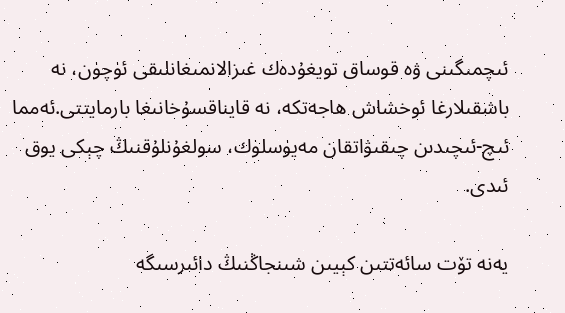ئىچمىگىنى ۋە قوساق تويغۇدەك غىزالانمىغانلىقى ئۈچۈن، نە باشقىلارغا ئوخشاش ھاجەتكە، نە قايناقسۇخانىغا بارمايتتى.ئەمما ئىچ-ئىچىدىن چىقىۋاتقان مەيۈسلۈك، سولغۇنلۇقنىڭ چېكى يوق ئىدى.

يەنە تۆت سائەتتىن كېيىن شىنجاڭنىڭ دائىرسىگە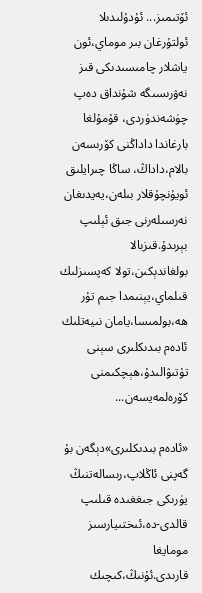ئۆتىمىز... ئۇدۇلىدىلا ئولتۇرغان بىر موماي،ئون ياشلار چامىسىدىكى قىز نەۋرىسىگە شۇنداق دەپ چۈشەندۈردى، قۇمۇلغا بارغاندا داداڭنى كۆرىسەن بالام،داداڭ، ساڭا چىرايلىق ئويۇنچۇقلار بىلەن،يەيدىغان نەرسىلەرنى جىق ئېلىپ بېرىدۇ.قىزبالا بولغاندېكىن،تولا كەپسىزلىك قىلماي،يېنىمدا جىم تۇر ھە،بولمىسا،يامان نىيەتلىك ئادەم بىدىكلىرى سېنى تۇتىۋالىدۇ،ھېچكىمنى كۆرەلمەيسەن...

«ئادەم بىدىكلىرى»دېگەن بۇ گەپنى ئاڭلاپ،رىسالەتنىڭ يۈرىكى جىغغىدە قىلىپ قالدى-دە،ئىختىيارسىز مومايغا قارىدى.ئۇنىڭ،كىچىك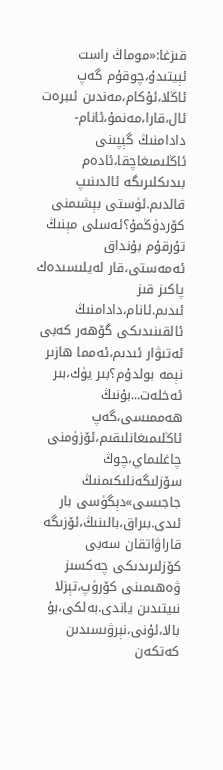قىزغا:«موماڭ راست ئېيتىدۇ،چوقۇم گەپ ئاڭلا،ئۇكام،مەندىن ئىبرەت ئال،قارا،مەنمۇ،ئانام-دادامنىڭ گېپىنى ئاڭلىمىغاچقا،ئادەم بىدىكلىرىگە ئالدىنىپ قالدىم.ئۈستى بېشىمنى كۆردۈڭمۇ؟ئەسلى مېنىڭ تۇرقۇم بۇنداق ئەمەستى،قار لەيلىسىدەك پاكىز قىز ئىدىم.ئانام،دادامنىڭ ئالقىنىدىكى گۆھەر كەبى ئەتىۋار ئىدىم،ئەمما ھازىر نېمە بولدۇم؟بىر يۈك،بىر ئەخلەت...بۇنىڭ ھەممىسى،گەپ ئاڭلىمىغانلىقىم،ئۆزۈمنى چاغلىماي،چوڭ سۆزلىگەنلىكىمنىڭ جاجىسى»دېگۈسى بار ئىدى.بىراق،بالىنىڭ،ئۆزىگە قاراۋاتقان سەبى كۆزلىرىدىكى چەكسىز ۋەھىمىنى كۆرۈپ،تېزلا نىيتىدىن ياندى.بەلكى،بۇ بالا،ئۇنى،نېرۋىسىدىن كەتكەن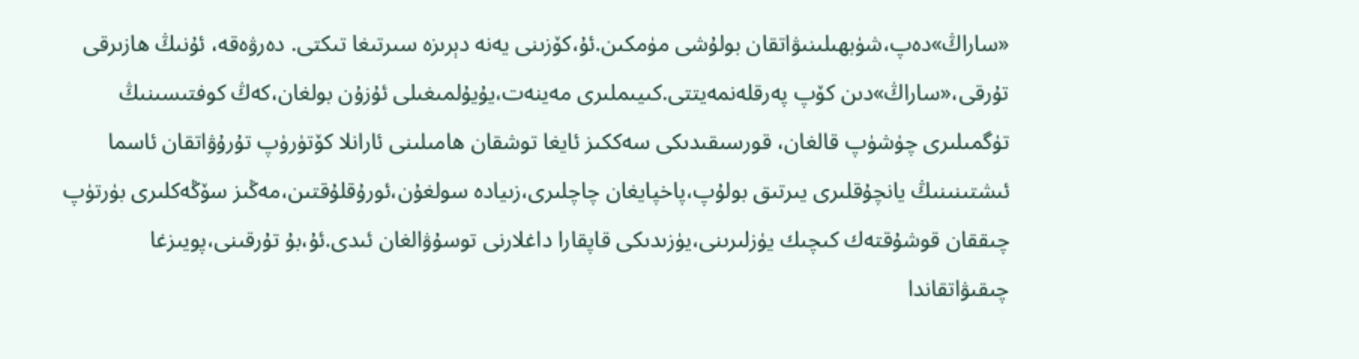«ساراڭ»دەپ،شۈبھىلىنىۋاتقان بولۇشى مۈمكىن.ئۇ،كۆزىنى يەنە دېرىزە سىرتىغا تىكتى. دەرۋەقە، ئۇنىڭ ھازىرقى تۇرقى،«ساراڭ»دىن كۆپ پەرقلەنمەيتتى.كىيىملىرى مەينەت،يۇيۇلمىغىلى ئۇزۇن بولغان،كەڭ كوفتىسىنىڭ تۈگمىلىرى چۈشۈپ قالغان، قورسىقىدىكى سەككىز ئايغا توشقان ھامىلىنى ئارانلا كۆتۈرۈپ تۇرۇۋاتقان ئاسما ئىشتىنىنىڭ يانچۇقلىرى يىرتىق بولۇپ،پاخپايغان چاچلىرى،زىيادە سولغۇن،ئورۇقلۇقتىن،مەڭىز سۆڭەكلىرى بۈرتۈپ چىققان قوشۇقتەك كىچىك يۈزلىرىنى،يۈزىدىكى قاپقارا داغلارنى توسۇۋالغان ئىدى.ئۇ،بۇ تۇرقىنى،پويىزغا چىقىۋاتقاندا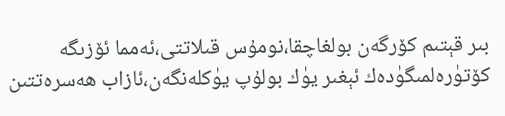بىر قېتىم كۆرگەن بولغاچقا،نومۇس قىلاتتى،ئەمما ئۆزىگە كۆتۈرەلمىگۈدەك ئېغىر يۈك بولۇپ يۈكلەنگەن،ئازاب ھەسرەتتىن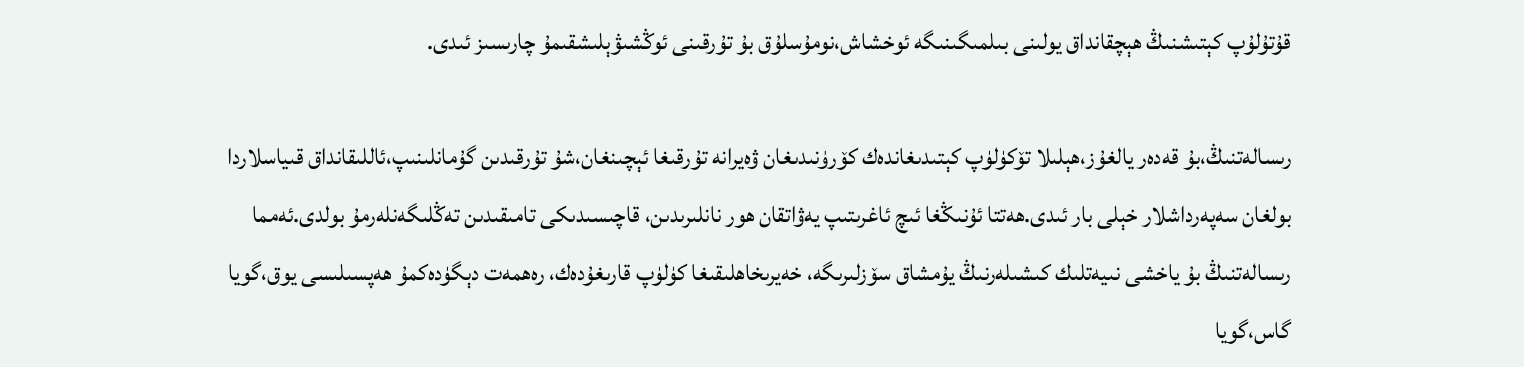قۇتۇلۇپ كېتىشنىڭ ھېچقانداق يولىنى بىلمىگىنىگە ئوخشاش،نومۇسلۇق بۇ تۇرقىنى ئوڭشىۋېلىشقىمۇ چارىسىز ئىدى.

رىسالەتنىڭ،بۇ قەدەر يالغۇز،ھېلىلا تۆكۈلۈپ كېتىدىغاندەك كۆرۈنىدىغان ۋەيرانە تۇرقىغا ئېچىنغان،شۇ تۇرقىدىن گۇمانلىنىپ،ئاللىقانداق قىياسلاردا بولغان سەپەرداشلار خېلى بار ئىدى.ھەتتا ئۇنىڭغا ئىچ ئاغرىتىپ يەۋاتقان ھور نانلىرىدىن، قاچىسىدىكى تامىقىدىن تەڭلىگەنلەرمۇ بولدى.ئەمما رىسالەتنىڭ بۇ ياخشى نىيەتلىك كىشىلەرنىڭ يۇمشاق سۆزلىرىگە، خەيرىخاھلىقىغا كۈلۈپ قارىغۇدەك، رەھمەت دېگۈدەكمۇ ھەپسىلىسى يوق،گويا گاس،گويا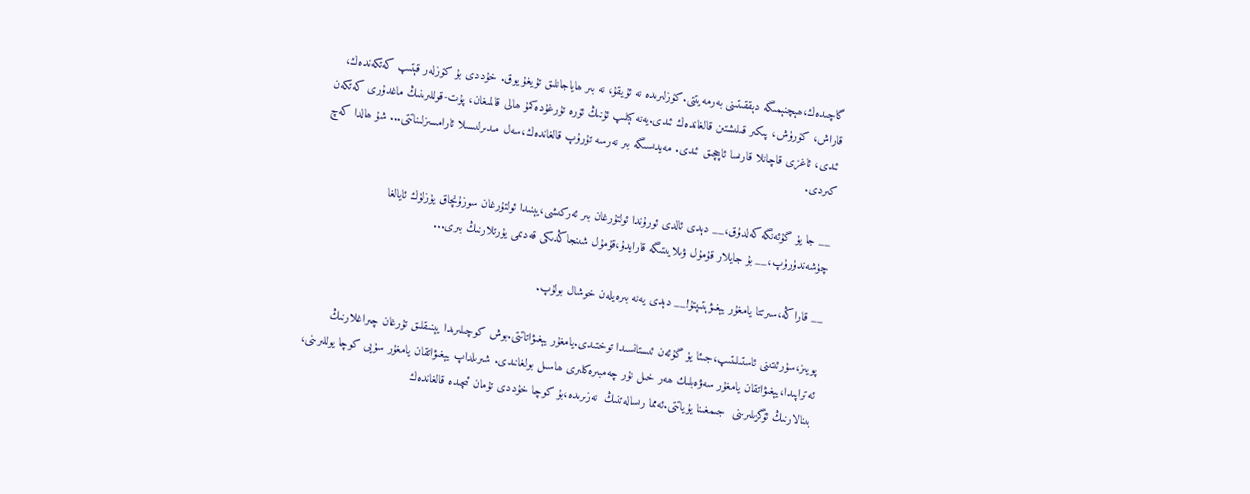گاچىدەك،ھېچنېمىگە دېققىتىنى بەرمەيتتى.كۆزلىرىدە نە ئۇيقۇ، نە بىر ھاياجانلىق تۇيغۇ يوق. خۇددى بۇ كۆزلەر قېتىپ كەتكەندەك، قاراش، كۆرۈش، پىكىر قىلىشتىن قالغاندەك ئىدى.يەنە كېلىپ ئۇنىڭ ئۆرە تۇرغۇدەكمۇ ھالى قالمىغان، پۇت-قوللىرىنىڭ ماغدۇرى كەتكەن ئىدى، ئاغزى قاچانلا قارىسا ئاچچىق ئىدى. مەيدىسىگە بىر نەرسە تۇرۇپ قالغاندەك،سەل مىدىرلىسىلا ئارامسىزلىناتتى... شۇ ھالدا كەچ كىردى.

__ جا يۈ گۇئەنگە كەلدۇق،__ دېدى ئالدى ئورۇندا ئولتۇرغان بىر ئەركىشى،يېنىدا ئولتۇرغان سوزۇنچاق يۈزلۈك ئايالغا چۈشەندۈرۈپ،__ بۇ جايلار قۇمۇل ۋىلايىتىگە قارايدۇ،قۇمۇل شىنجاڭدىكى قەدىمى يۇرتلارنىڭ بىرى...

__ قاراڭە،سىرتتا يامغۇر يېغىۋېتىپتۇ!__ دېدى يەنە بىرەيلەن خوشال بولۇپ.

پويىز،سۈرئىتىنى ئاستىلىتىپ،جىئا يۈ گۇئەن ئىستانسىدا توختىدى.يامغۇر يېغىۋاتاتتى.بوش كوچىلىرىدا يېنىقلىق تۇرغان چىراغلارنىڭ ئەتراپىدا،يېغىۋاتقان يامغۇر سەۋەبلىك ھەر خىل نۇر چەمبىرەكلىرى ھاسىل بولغانىدى. شىرىلداپ يېغىۋاتقان يامغۇر سۈيى كوچا يوللىرىنى، بىنالارنىڭ ئۆگزىلىرىنى  جىمغىنا يۇياتتى.ئەمما رىسالەتنىڭ  نەزىرىدە،بۇ كوچا خۇددى تۇمان ئىچىدە قالغاندەك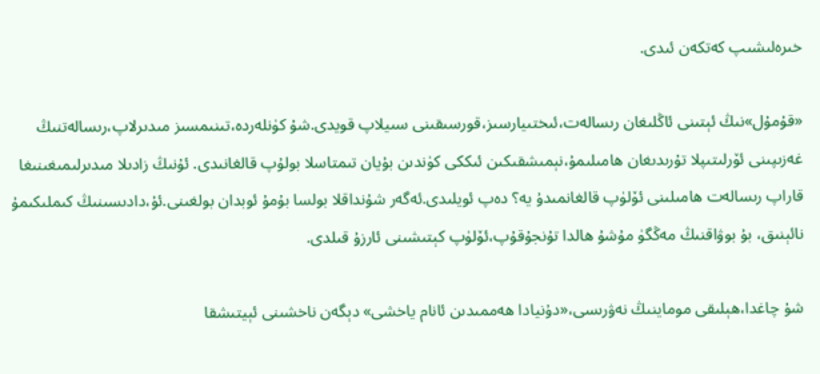خىرەلىشىپ كەتكەن ئىدى.

«قۇمۇل»نىڭ ئېتىنى ئاڭلىغان رىسالەت،ئىختىيارسىز،قورسىقىنى سىيلاپ قويدى.شۇ كۈنلەردە،تىنىمسىز مىدىرلاپ،رىسالەتنىڭ غەزىپىنى ئۆرلىتىپلا تۇرىدىغان ھامىلىمۇ،نېمىشقىكىن ئىككى كۈندىن بۇيان تىمتاسلا بولۇپ قالغانىدى. ئۇنىڭ زادىلا مىدىرلىمىغىنىغا قاراپ رىسالەت ھامىلىنى ئۆلۈپ قالغانمىدۇ يە؟ دەپ ئويلىدى.ئەگەر شۇنداقلا بولسا بۇمۇ ئوبدان بولغىنى.ئۇ،دادىسىنىڭ كىملىكىمۇ نائېنىق، بۇ بوۋاقنىڭ مەڭگۈ مۇشۇ ھالدا تۇنجۇقۇپ،ئۆلۈپ كېتىشىنى ئارزۇ قىلدى.

شۇ چاغدا،ھېلىقى موماينىڭ نەۋرىسى،«دۇنيادا ھەممىدىن ئانام ياخشى» دېگەن ناخشىنى ئېيتىشقا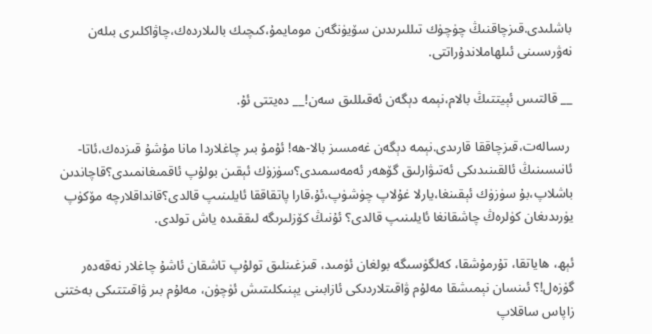باشلىدى.قىزچاقنىڭ چۈچۈك تىللىرىدىن سۆيۈنگەن مومايمۇ،كىچىك بالىلاردەك،چاۋاكلىرى بىلەن نەۋرىسىنى ئىلھاملاندۇراتتى.

__ قالتىس ئېيتتىڭ بالام،نېمە دېگەن ئەقىللىق سەن!__ دەيتتى ئۇ.

 رىسالەت،قىزچاققا قارىدى.نېمە دېگەن غەمسىز بالا-ھە! ئۇمۇ بىر چاغلاردا مانا مۇشۇ قىزدەك،ئاتا-ئانىسىنىڭ ئالقىنىدىكى ئەتىۋارلىق گۆھەر ئەمەسمىدى؟سۈزۈك ئېقىن بولۇپ ئاقمىغانمىدى؟قاچاندىن باشلاپ،بۇ سۈزۈك ئېقىنغا،يارلا غۇلاپ چۈشۈپ،ئۇ،قارا پاتقاققا ئايلىنىپ قالدى؟قانداقلارچە مۆكۈپ يۈرىدىغان كۈلرەڭ چاشقانغا ئايلىنىپ قالدى؟ ئۇنىڭ كۆزلىرىگە لىققىدە ياش تولدى.

ئېھ، ھاياتقا، تۇرمۇشقا، كەلگۈسىگە بولغان ئۈمىد، قىزغىنلىق تولۇپ تاشقان ئاشۇ چاغلار نەقەدەر گۈزەل!؟ ئىنسان نېمىشقا مەلۇم ۋاقىتلاردىكى ئازابىنى يېنىكلىتىش ئۈچۈن، مەلۇم بىر ۋاقىتتىكى بەختنى زاپاس ساقلاپ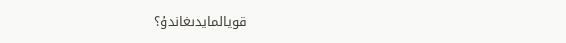قويالمايدىغاندۇ؟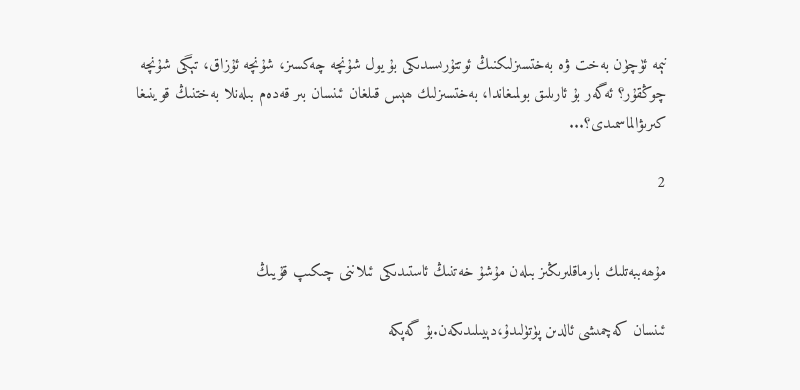نېمە ئۈچۈن بەخت ۋە بەختسىزلىكنىڭ ئوتتۇرىسىدىكى بۇ يول شۇنچە چەكسىز، شۇنچە ئۇزاق، تېگى شۇنچە چوڭقۇر؟ ئەگەر بۇ ئارىلىق بولمىغاندا، بەختسىزلىك ھېس قىلغان ئىنسان بىر قەدەم بىلەنلا بەختنىڭ قوينىغا كىرىۋالماسمىدى؟...

2


مۇھەببەتلىك بارماقلىرىڭىز بىلەن مۇشۇ خەتنىڭ ئاستىدىكى ئىلاننى چىكىپ قۇيىڭ

ئىنسان كەچمىشى ئالدىن پۈتۈلىدۇ،دېيىلىدىكەن.بۇ گەپكە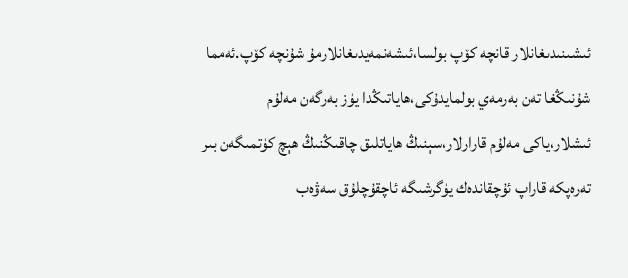ئىشىنىدىغانلار قانچە كۆپ بولسا،ئىشەنمەيدىغانلارمۇ شۇنچە كۆپ.ئەمما شۇنىڭغا تەن بەرمەي بولمايدۇكى،ھاياتىڭدا يۈز بەرگەن مەلۇم ئىشلار،ياكى مەلۇم قارارلار،سېنىڭ ھاياتلىق چاقىڭنىڭ ھېچ كۈتمىگەن بىر تەرەپكە قاراپ ئۇچقاندەك يۈگرشىگە ئاچقۇچلۇق سەۋەب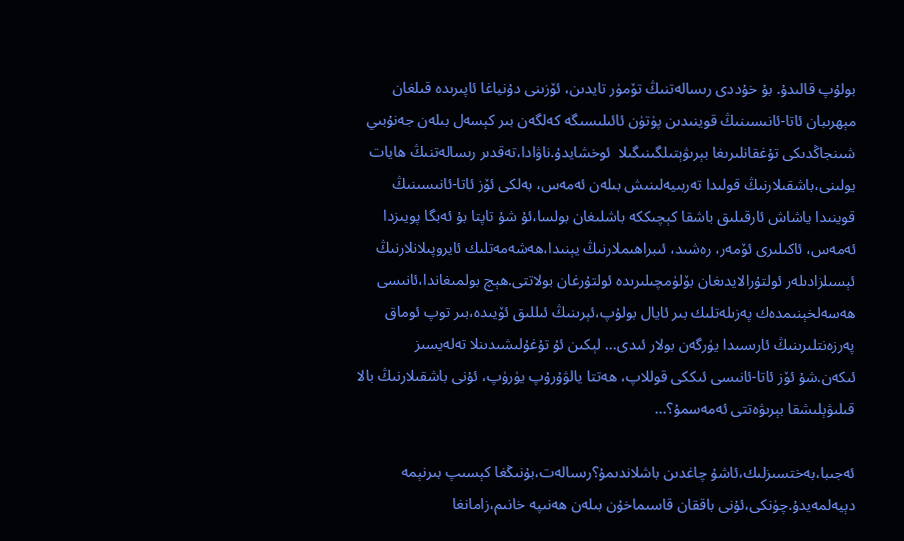بولۇپ قالىدۇ. بۇ خۇددى رىسالەتنىڭ تۆمۈر تايدىن، ئۆزىنى دۇنياغا ئاپىرىدە قىلغان مېھرىبان ئاتا-ئانىسىنىڭ قوينىدىن پۈتۈن ئائىلىسىگە كەلگەن بىر كېسەل بىلەن جەنۇبىي شىنجاڭدىكى تۇغقانلىرىغا بېرىۋېتىلگىنىگىلا  ئوخشايدۇ.ناۋادا،تەقدىر رىسالەتنىڭ ھايات يولىنى،باشقىلارنىڭ قولىدا تەربىيەلىنىش بىلەن ئەمەس، بەلكى ئۆز ئاتا-ئانىسىنىڭ قوينىدا ياشاش ئارقىلىق باشقا كېچىككە باشلىغان بولسا،ئۇ شۇ تاپتا بۇ ئەبگا پويىزدا ئەمەس، ئاكىلىرى ئۆمەر، رەشىد، ئىبراھىملارنىڭ يېنىدا،ھەشەمەتلىك ئايروپىلانلارنىڭ ئېسىلزادىلەر ئولتۇرالايدىغان بۆلۈمچىلىرىدە ئولتۇرغان بولاتتى.ھېچ بولمىغاندا،ئانىسى ھەسەلخېنىمدەك پەزىلەتلىك بىر ئايال بولۇپ،ئېرىنىڭ ئىللىق ئۆيىدە،بىر توپ ئوماق پەرزەنتلىرىنىڭ ئارىسىدا يۈرگەن بولار ئىدى... لېكىن ئۇ تۇغۇلىشىدىنلا تەلەيسىز ئىكەن.شۇ ئۆز ئاتا-ئانىسى ئىككى قوللاپ، ھەتتا يالۋۇرۇپ يۈرۈپ، ئۇنى باشقىلارنىڭ بالا قىلىۋېلىشقا بېرىۋەتتى ئەمەسمۇ؟...

ئەجىبا،بەختسىزلىك،ئاشۇ چاغدىن باشلاندىمۇ؟رىسالەت،بۇنىڭغا كېسىپ بىرنېمە دېيەلمەيدۇ.چۈنكى،ئۇنى باققان قاسىماخۇن بىلەن ھەنىپە خانىم،زامانغا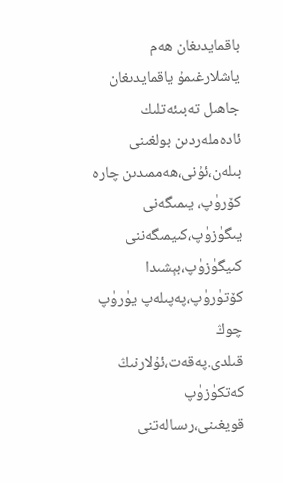باقمايدىغان ھەم ياشلارغىمۇ ياقمايدىغان جاھىل تەبىئەتلىك ئادەملەردىن بولغىنى بىلەن،ئۇنى،ھەممىدىن چارە كۆرۈپ، يىمىگەنى يىگۈزۈپ،كىيمىگەننى كىيگۈزۈپ،بېشىدا كۆتۈرۈپ،پەپىلەپ يۈرۈپ چوڭ قىلدى.پەقەت،ئۇلارنىڭ كەتكۈزۈپ قويغىنى،رىسالەتنى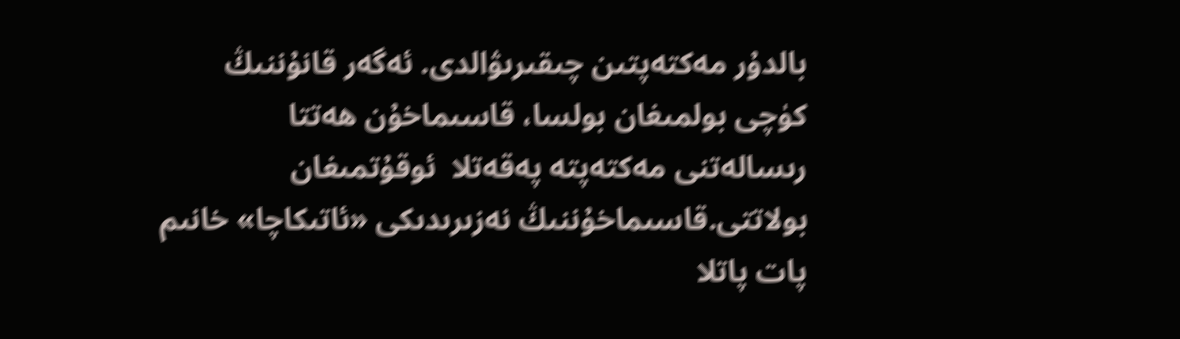بالدۇر مەكتەپتىن چىقىرىۋالدى. ئەگەر قانۇننىڭ كۈچى بولمىغان بولسا، قاسىماخۇن ھەتتا رىسالەتنى مەكتەپتە پەقەتلا  ئوقۇتمىغان بولاتتى.قاسىماخۇننىڭ نەزىرىدىكى «ئاتىكاچا» خانىم پات پاتلا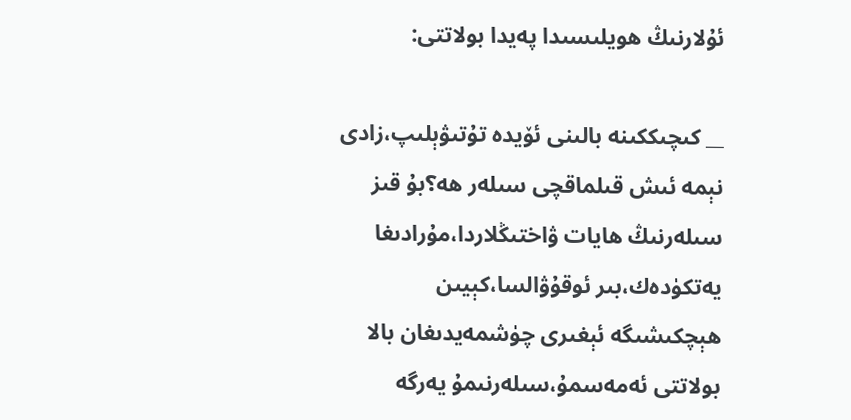ئۇلارنىڭ ھويلىسىدا پەيدا بولاتتى:

__ كىچىككىنە بالىنى ئۆيدە تۇتىۋېلىپ،زادى نېمە ئىش قىلماقچى سىلەر ھە؟بۇ قىز سىلەرنىڭ ھايات ۋاختىڭلاردا،مۇرادىغا يەتكۈدەك،بىر ئوقۇۋالسا،كېيىن ھېچكىشىگە ئېغىرى چۈشمەيدىغان بالا بولاتتى ئەمەسمۇ،سىلەرنىمۇ يەرگە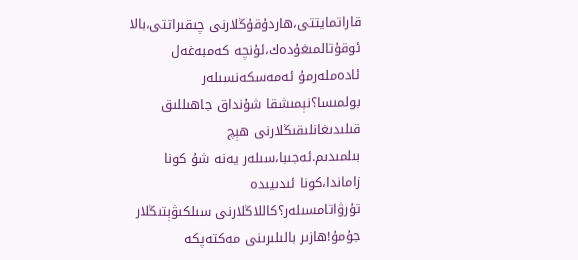قاراتمايتتى،ھاردۇقۇڭلارنى چىقىراتتى،بالا ئوقۇتالمىغۇدەك،ئۇنچە كەمبەغەل ئادەملەرمۇ ئەمەسكەنسىلەر بولمىسا؟نېمىشقا شۇنداق جاھىللىق قىلىدىغانلىقىڭلارنى ھېچ بىلمىدىم.ئەجىبا،سىلەر يەنە شۇ كونا زاماندا،كونا ئىدىيىدە تۇرۋاتامسىلەر؟كاللاڭلارنى سىلكىۋېتىڭلار جۇمۇ!ھازىر بالىلىرىنى مەكتەپكە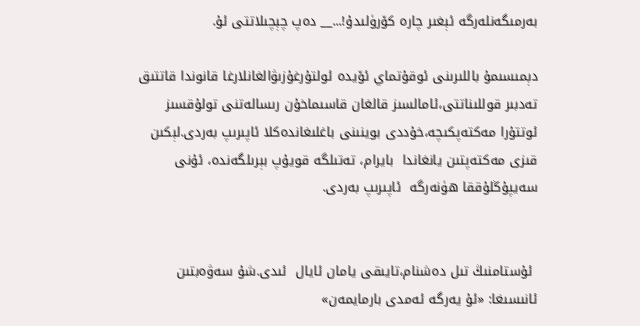بەرمىگەنلەرگە ئېغىر چارە كۆرۈلىدۇ!...__ دەپ چېچىلاتتى ئۇ.

دېمىسىمۇ باللىرىنى ئوقۇتماي ئۆيدە ئولتۇرغۇزىۋالغانلارغا قانوندا قاتتىق تەدبىر قوللىناتتى،ئامالسىز قالغان قاسىماخۇن رىسالەتنى تولۇقسىز ئوتتۇرا مەكتەپكىچە،خۇددى بوينىنى باغلىغاندەكلا ئاپىرىپ بەردى.لېكىن قىزى مەكتەپتىن يانغاندا  بايرام، تەتىلگە قويۇپ بېرىلگەندە، ئۇنى سەيپۇڭلۇققا ھۈنەرگە  ئاپىرىپ بەردى.


 ئۇستامنىڭ تىل دەشنام،تايىقى يامان ئايال  ئىدى.شۇ سەۋەبتىن ئانىسىغا: «ئۇ يەرگە ئەمدى بارمايمەن»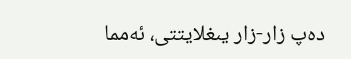دەپ زار-زار يىغلايتتى، ئەمما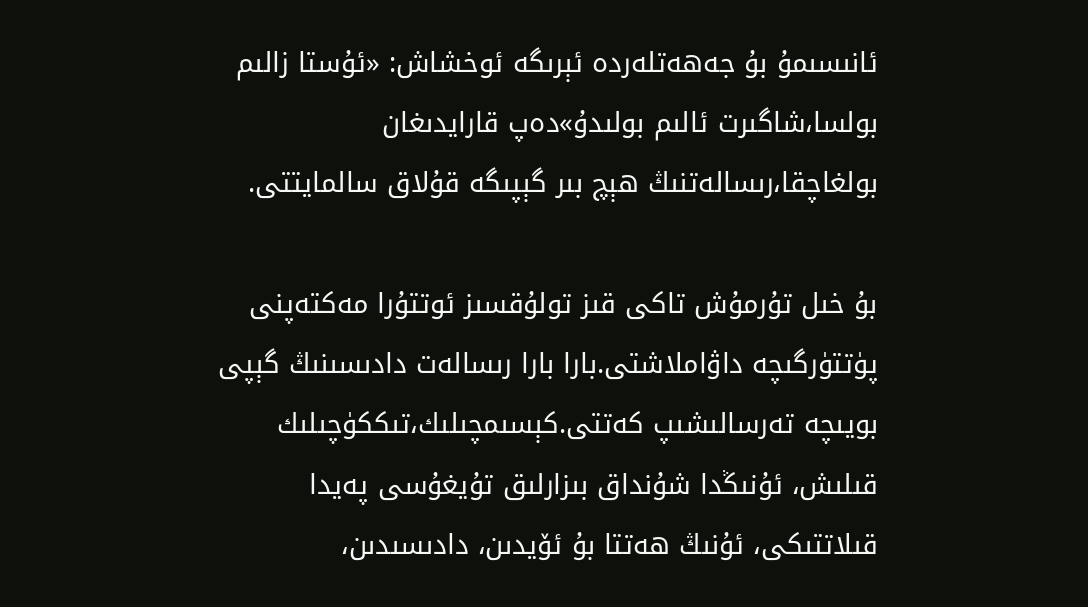ئانىسىمۇ بۇ جەھەتلەردە ئېرىگە ئوخشاش: «ئۇستا زالىم بولسا،شاگىرت ئالىم بولىدۇ»دەپ قارايدىغان بولغاچقا،رىسالەتنىڭ ھېچ بىر گېپىگە قۇلاق سالمايتتى.

بۇ خىل تۇرمۇش تاكى قىز تولۇقسىز ئوتتۇرا مەكتەپنى پۈتتۈرگىچە داۋاملاشتى.بارا بارا رىسالەت دادىسىنىڭ گېپى بويىچە تەرسالىشىپ كەتتى.كېسىمچىلىك،تىككۈچىلىك قىلىش، ئۇنىڭدا شۇنداق بىزارلىق تۇيغۇسى پەيدا قىلاتتىكى، ئۇنىڭ ھەتتا بۇ ئۆيدىن، دادىسىدىن،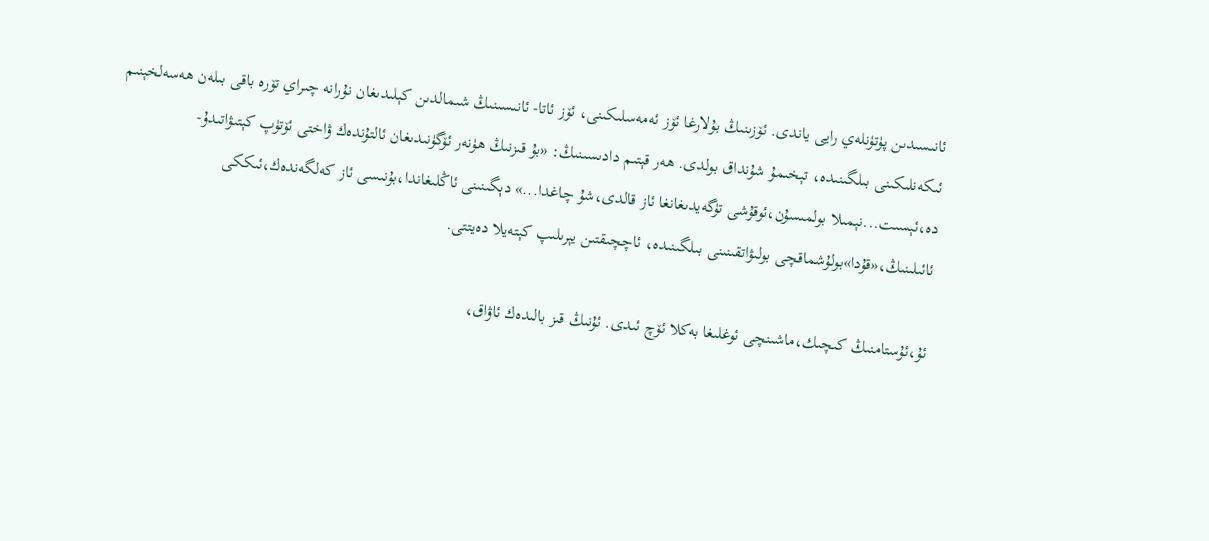ئانىسىدىن پۈتۈنلەي رايى ياندى. ئۆزىنىڭ بۇلارغا ئۆز ئەمەسلىكىنى، ئۆز ئاتا- ئانىسىنىڭ شىمالدىن كېلىدىغان نۇرانە چىراي تۆرە باقى بىلەن ھەسەلخېنىم ئىكەنلىكىنى بىلگىنىدە، تېخىمۇ شۇنداق بولدى. ھەر قېتىم دادىسىنىڭ: «بۇ قىزنىڭ ھۈنەر ئۆگۈنىدىغان ئالتۇندەك ۋاختى ئۆتۈپ كېتىۋاتىدۇ-دە،ئېسىت...نېمىلا بولمىسۇن،ئوقۇشى تۈگەيدىغانغا ئاز قالدى،شۇ چاغدا...» دېگىنىنى ئاڭلىغاندا،بۇنىسى ئاز كەلگەندەك،ئىككى ئائىلىنىڭ،«قۇدا»بولۇشماقچى بولىۋاتقىنىنى بىلگىنىدە، ئاچچىقتىن يېرىلىپ كېتەيلا دەيتتى.

ئۇ،ئۇستامنىڭ كىچىك،ماشىنچى ئوغلىغا بەكلا ئۆچ ئىدى. ئۇنىڭ قىز بالىدەك ئاۋاق،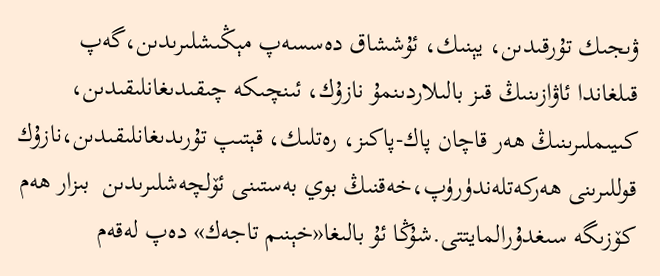ۋىجىك تۇرقىدىن، يېنىك، ئۇششاق دەسسەپ مېڭىشلىرىدىن،گەپ قىلغاندا ئاۋازىنىڭ قىز بالىلاردىنمۇ نازۇك، ئىنچىكە چىقىدىغانلىقىدىن، كىيىملىرىنىڭ ھەر قاچان پاك-پاكىز، رەتلىك، قېتىپ تۇرىدىغانلىقىدىن،نازۇك قوللىرىنى ھەركەتلەندۈرۈپ،خەقنىڭ بوي بەستىنى ئۆلچەشلىرىدىن  بىزار ھەم كۆزىگە سىغدۇرالمايتتى.شۇڭا ئۇ بالىغا«خېنىم تاجەك» دەپ لەقەم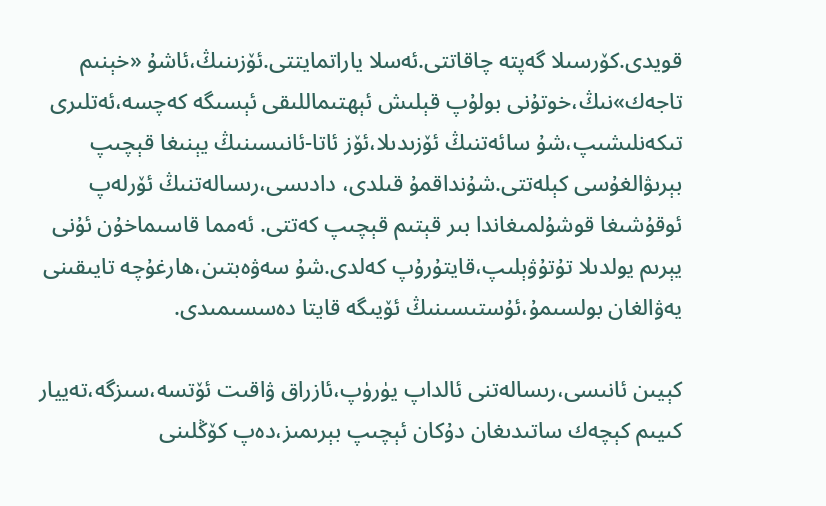قويدى.كۆرسىلا گەپتە چاقاتتى.ئەسلا ياراتمايتتى.ئۆزىنىڭ،ئاشۇ «خېنىم تاجەك»نىڭ،خوتۇنى بولۇپ قېلىش ئېھتىماللىقى ئېسىگە كەچسە،ئەتلىرى تىكەنلىشىپ،شۇ سائەتنىڭ ئۆزىدىلا،ئۆز ئاتا-ئانىسىنىڭ يېنىغا قېچىپ بېرىۋالغۇسى كېلەتتى.شۇنداقمۇ قىلدى، دادىسى،رىسالەتنىڭ ئۆرلەپ ئوقۇشىغا قوشۇلمىغاندا بىر قېتىم قېچىپ كەتتى. ئەمما قاسىماخۇن ئۇنى يېرىم يولدىلا تۇتۇۋېلىپ،قايتۇرۇپ كەلدى.شۇ سەۋەبتىن،ھارغۇچە تايىقىنى يەۋالغان بولسىمۇ،ئۇستىسىنىڭ ئۆيىگە قايتا دەسسىمىدى.

كېيىن ئانىسى،رىسالەتنى ئالداپ يۈرۈپ،ئازراق ۋاقىت ئۆتسە،سىزگە،تەييار كىيىم كېچەك ساتىدىغان دۇكان ئېچىپ بېرىمىز،دەپ كۆڭلىنى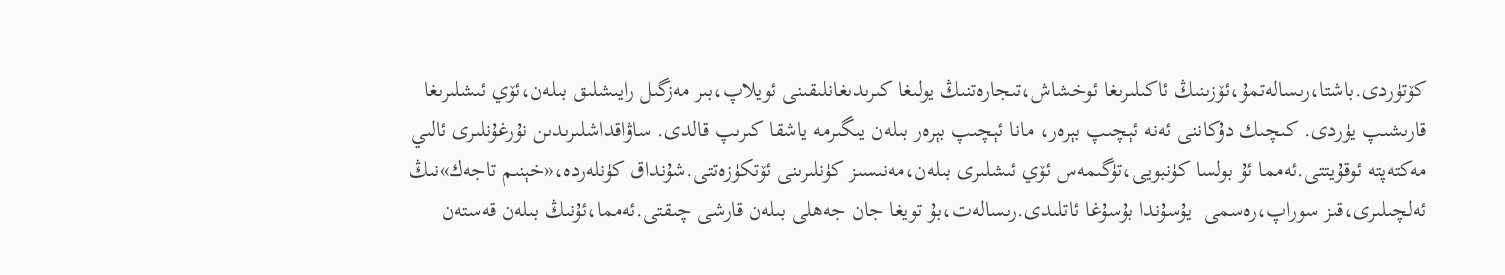كۆتۈردى.باشتا،رىسالەتمۇ،ئۆزىنىڭ ئاكىلىرىغا ئوخشاش،تىجارەتنىڭ يولىغا كىرىدىغانلىقىنى ئويلاپ،بىر مەزگىل رايىشلىق بىلەن،ئۆي ئىشلىرىغا قارىشىپ يۈردى. كىچىك دۇكاننى ئەنە ئېچىپ بېرەر، مانا ئېچىپ بېرەر بىلەن يىگىرمە ياشقا كىرىپ قالدى. ساۋاقداشلىرىدىن نۇرغۇنلىرى ئالىي مەكتەپتە ئوقۇيتتى.ئەمما ئۇ بولسا كۈنبويى،تۈگىمەس ئۆي ئىشلىرى بىلەن،مەنىسىز كۈنلىرىنى ئۆتكۈزەتتى.شۇنداق كۈنلەردە،«خېنىم تاجەك»نىڭ ئەلچىلىرى،قىز سوراپ،رەسمى  يۇسۇندا بۇسۇغا ئاتلىدى.رىسالەت،بۇ تويغا جان جەھلى بىلەن قارشى چىقتى.ئەمما،ئۇنىڭ بىلەن قەستەن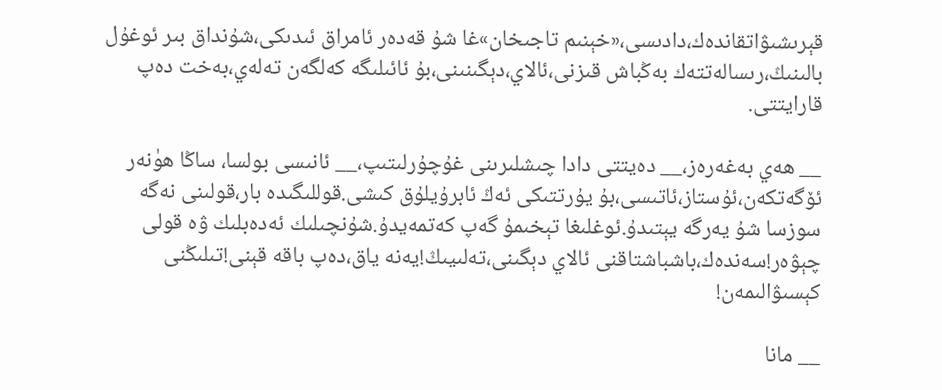قېرىشىۋاتقاندەك،دادىسى،«خېنىم تاجىخان»غا شۇ قەدەر ئامراق ئىدىكى،شۇنداق بىر ئوغۇل بالىنىڭ،رىسالەتتەك بەڭباش قىزنى،ئالاي،دېگىنىنى،بۇ ئائىلىگە كەلگەن تەلەي،بەخت دەپ قارايتتى.

__ ھەي بەغەرەز،__ دەيتتى دادا چىشلىرىنى غۇچۇرلىتىپ،__ ئانىسى بولسا، ساڭا ھۈنەر ئۆگەتكەن،ئۇستاز،ئاتىسى،بۇ يۇرتتىكى ئەڭ ئابرۇيلۇق كىشى.قوللىگىدە بار،قولىنى نەگە سوزسا شۇ يەرگە يېتىدۇ.ئوغلىغا تېخىمۇ گەپ كەتمەيدۇ.شۇنچىلىك ئەدەبلىك ۋە قولى چېۋەر!سەندەك،باشباشتاقنى ئالاي دېگىنى،تەلىيىڭ!يەنە ياق،دەپ باقە قېنى!تىلىڭنى كېسىۋالىمەن!

__ مانا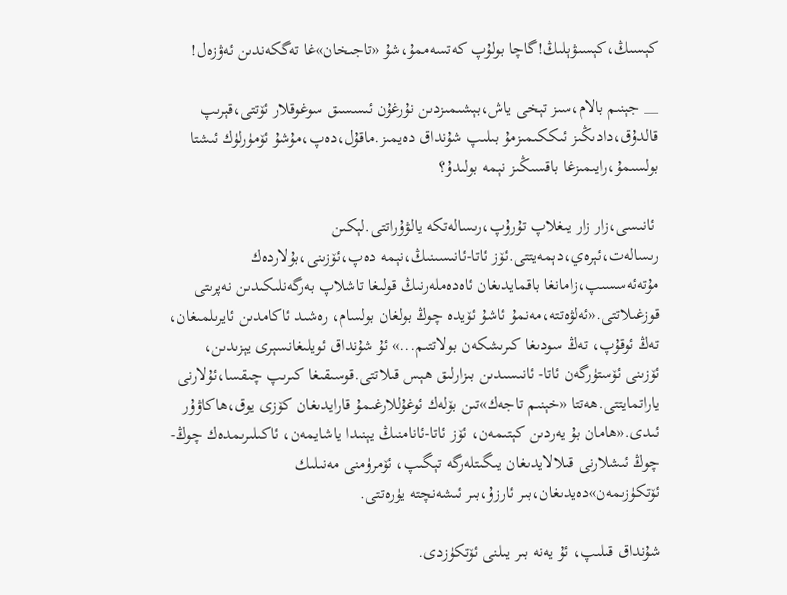كېسىڭ،كېسىۋېلىڭ!گاچا بولۇپ كەتسەممۇ،شۇ «تاجىخان»غا تەگكەندىن ئەۋزەل!

__ جېنىم بالام،سىز تېخى ياش،بېشىمىزدىن نۇرغۇن ئىسسىق سوغوقلار ئۆتتى،قېرىپ قالدۇق،دادىڭىز ئىككىمىزمۇ بىلىپ شۇنداق دەيمىز.ماقۇل،دەپ،مۇشۇ ئۆمۈرلۈك ئىشتا بولسىمۇ،رايىمىزغا باقسىڭىز نېمە بولىدۇ؟

 ئانىسى،زار زار يىغلاپ تۇرۇپ،رىسالەتكە يالۋۇراتتى.لېكىن رىسالەت،ئېرەي،دېمەيتتى.ئۆز ئاتا-ئانىسىنىڭ،نېمە دەپ،ئۆزىنى،بۇلاردەك مۇتەئەسسىپ،زامانغا باقمايدىغان ئاەدەملەرنىڭ قولىغا تاشلاپ بەرگەنلىكىدىن نەپرىتى قوزغىلاتتى.«ئەلۋەتتە،مەنمۇ ئاشۇ ئۆيدە چوڭ بولغان بولسام، رەشىد ئاكامدىن ئايرىلمىغان، تەڭ ئوقۇپ، تەڭ سودىغا كىرىشكەن بولاتتىم...» ئۇ شۇنداق ئويلىغانسېرى يېزىدىن، ئۆزىنى ئۆستۈرگەن ئاتا- ئانىسىدىن بىزارلىق ھېس قىلاتتى.قوسىقىغا كىرىپ چىقسا،ئۇلارنى ياراتمايتتى.ھەتتا «خېنىم تاجەك»تىن بۆلەك ئوغۇللارغىمۇ قارايدىغان كۆزى يوق،ھاكاۋۇر ئىدى.«ھامان بۇ يەردىن كېتىمەن، ئۆز ئاتا-ئانامنىڭ يېنىدا ياشايمەن، ئاكىلىرىمدەك چوڭ-چوڭ ئىشلارنى قىلالايدىغان يىگىتلەرگە تېگىپ، ئۆمرۈمنى مەنىلىك ئۆتكۈزىمەن»دەيدىغان،بىر ئارزۇ،بىر ئىشەنچتە يۈرەتتى.

شۇنداق قىلىپ، ئۇ يەنە بىر يىلنى ئۆتكۈزدى.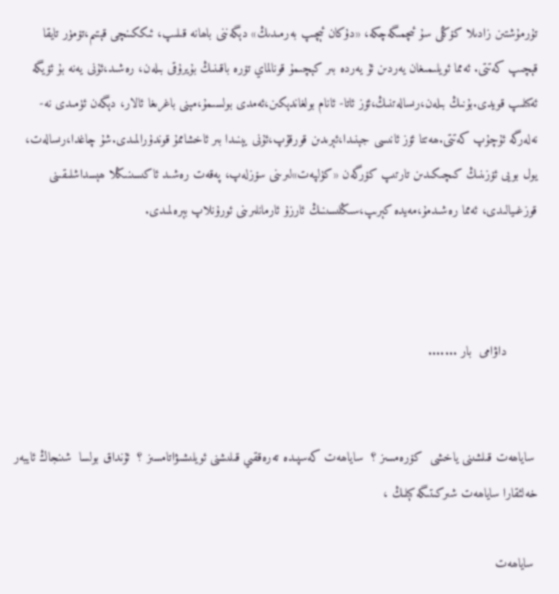تۇرمۇشتىن زادىلا كۆڭلى سۇ ئىچمىگەچكە، «دۇكان ئېچىپ بەرمىدىڭ» دېگەننى باھانە قىلىپ، ئىككىنچى قېتىم،تۆمۈر تايقا قېچىپ كەتتى. ئەمما ئويلىمىغان يەردىن ئۇ يەردە بىر كېچىمۇ قونالماي تۆرە باقىنىڭ بۇيرۇقى بىلەن، رەشىد،ئۇنى يەنە بۇ ئۆيگە ئەكىلىپ قويدى.بۇنىڭ بىلەن،رىسالەتنىڭ،ئۆز ئاتا- ئانام بولغاندېكىن،ئەمدى بولسىمۇ،مېنى باغرىغا ئالار، دېگەن ئۈمىدى نە-نەلەرگە ئۇچۇپ كەتتى.ھەتتا ئۆز ئانىسى جېنىدا،ئېرىدىن قورقۇپ،ئۇنى يېنىدا بىر ئاخشاممۇ قوندۇرالمىدى.شۇ چاغدا،رىسالەت، يول بويى ئۆزىنىڭ كىچىكىدىن تارتىپ كۆرگەن «كۈلپەت»لىرىنى سۆزلەپ، پەقەت رەشىد ئاكىسىنىڭلا ھېسداشلىقىنى قوزغىيالىدى، ئەمما رەشىدمۇ،مەيدە كېرىپ،سىڭلىسىنىڭ ئارزۇ ئارمانلىرىنى ئورۇنلاپ بېرەلمىدى.



        داۋامى  بار .......


 ساياھەت قىلشىنى ياخشى  كۆرەمسىز ؟  ساياھەت كەسپىدە تەرەققىي قىلىشنى ئويلىشىۋاتامسىز ؟  ئۇنداق بولسا  شىنجاڭ ئايبەر خەلئقارا ساياھەت شىركىتىگە كېلىڭ ،

 ساياھەت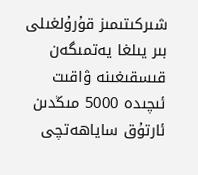شىركىتىمىز قۇرۇلغىلى بىر يىلغا يەتمىگەن قىسقىغىنە ۋاقىت ئىچىدە 5000 مىڭدىن ئارتۇق ساياھەتچى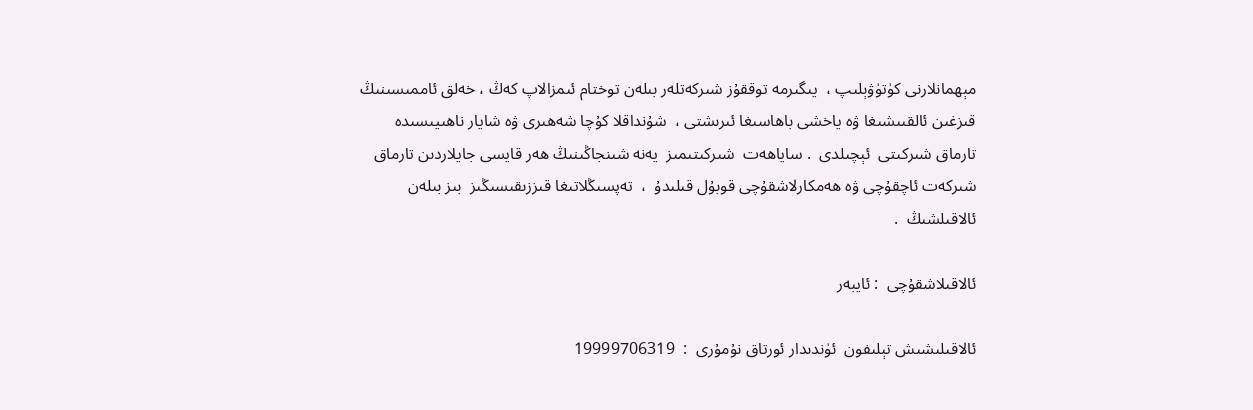مېھمانلارنى كۈتۈۋېلىپ ،  يىگىرمە توققۇز شىركەتلەر بىلەن توختام ئىمزالاپ كەڭ ، خەلق ئاممىسىنىڭ قىزغىن ئالقىىشىغا ۋە ياخشى باھاسىغا ئىرىشتى ،  شۇنداقلا كۇچا شەھىرى ۋە شايار ناھىيىسىدە تارماق شىركىتى  ئېچىلدى  . ساياھەت  شىركىتىمىز  يەنە شىنجاڭىنىڭ ھەر قايسى جايلاردىن تارماق شىركەت ئاچقۇچى ۋە ھەمكارلاشقۇچى قوبۇل قىلىدۇ  ،  تەپسىڭلاتىغا قىززىقىسىڭىز  بىز بىلەن ئالاقىلشىڭ  .

ئالاقىلاشقۇچى  : ئايبەر

ئالاقىلىشىش تېلىفون  ئۈندىدار ئورتاق نۇمۇرى  :  19999706319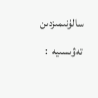سالۇنىمىزدىن تەۋىسىيە  :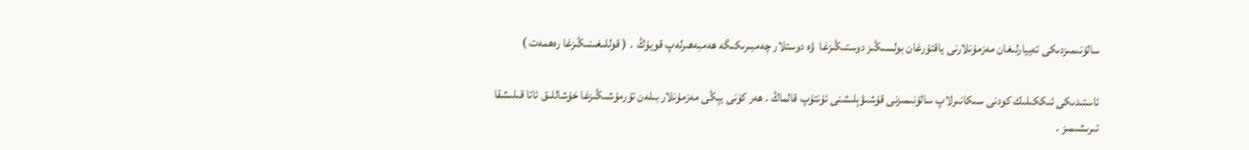سالۇنىمىزدىكى تەييارلىغان مەزمۇنلارنى ياقتۇرغان بولسىڭىز دوستىڭىزغا  ۋە دوستلار چەمبىرىكىگە ھەمبەھىرلەپ قويۇڭ  . ( قوللىغىنىڭىزغا رەھمەت )

ئاستىدىكى ئىككىلىك كودنى سىكانىرلاپ سالۇنىمىزنى قۇشىۋېلىشنى ئۇنتۇپ قالماڭ . ھەر كۈنى يېڭى مەزمۇنلار بىلەن تۇرمۇشىڭىزغا خۇشاللىق ئاتا قىلىشقا تىرىشىمىز .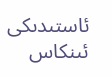ئاستىدىكى ئىنكاس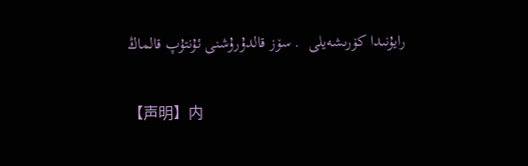رايۇنىدا كۆرىشەيلى  . سۆز قالدۇرۇشنى ئۇنتۇپ قالماڭ

【声明】内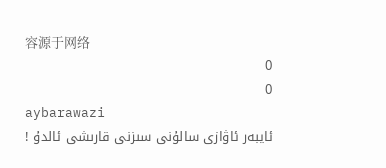容源于网络
0
0
aybarawazi
ئايبەر ئاۋازى سالۇنى سىزنى قارىشى ئالدۇ !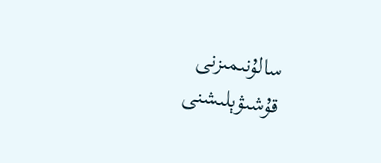سالۇنىمىزنى قۇشىۋېلىشنى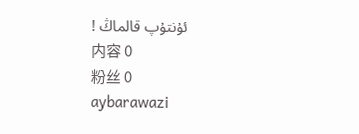ئۇنتۇپ قالماڭ !
内容 0
粉丝 0
aybarawazi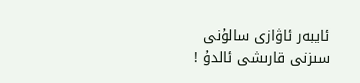ئايبەر ئاۋازى سالۇنى سىزنى قارىشى ئالدۇ !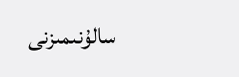سالۇنىمىزنى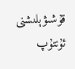قۇشىۋېلىشنى ئۇنتۇپ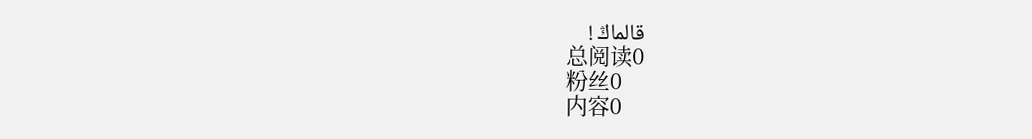قالماڭ !
总阅读0
粉丝0
内容0